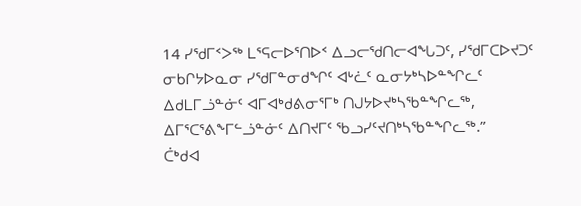14 ᓯᖁᒥᑉᐳᖅ ᒪᕐᕋᓕᐅᕐᑎᐅᑉ ᐃᓗᓕᖁᑎᓕᐊᖓᑐᑦ, ᓯᖁᒥᑕᐅᔪᑐᑦ ᓂᑲᒋᔭᐅᓇᓂ ᓯᖁᒥᓐᓂᑯᖏᑦ ᐊᒡᓛᑦ ᓇᓂᔭᒃᓴᐅᓐᖏᓚᑦ ᐃᑯᒪᒥᓘᓐᓃᑦ ᐊᒥᐊᒃᑯᕕᓂᕐᒥᒃ ᑎᒍᔭᐅᔪᒃᓴᖃᓐᖏᓚᖅ, ᐃᒥᕐᑕᕐᕕᖕᒥᓪᓘᓐᓃᑦ ᐃᑎᔪᒥᑦ ᖃᓗᓯᑦᔪᑎᒃᓴᖃᓐᖏᓚᖅ.”
ᑖᒃᑯᐊ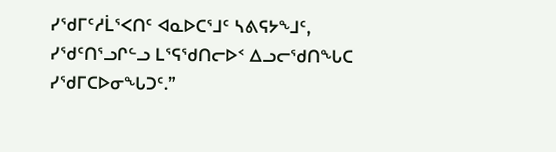ᓯᖁᒥᑦᓱᒫᕐᐸᑎᑦ ᐊᓇᐅᑕᕐᒧᑦ ᓴᕕᕋᔭᖕᒧᑦ, ᓯᖁᑦᑎᕐᓗᒋᓪᓗ ᒪᕐᕋᖁᑎᓕᐅᑉ ᐃᓗᓕᖁᑎᖓᑕ ᓯᖁᒥᑕᐅᓂᖓᑐᑦ.”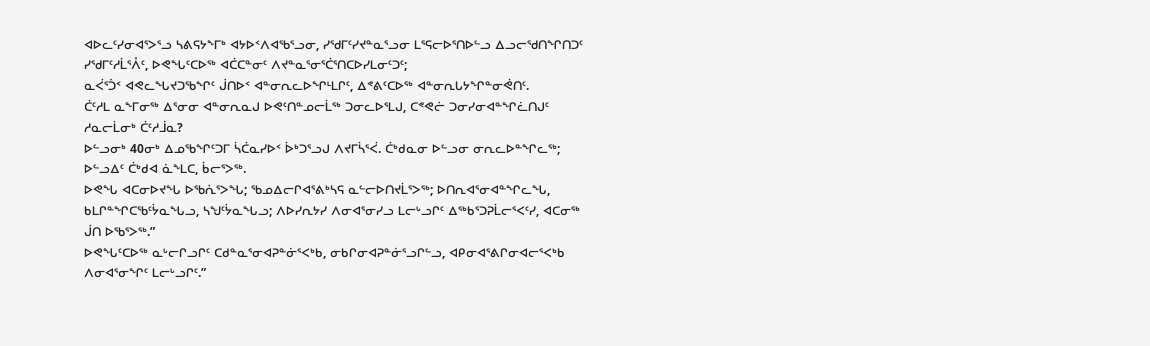ᐊᐅᓚᑦᓯᓂᐊᕐᐳᕐᓗ ᓴᕕᕋᔭᖕᒥᒃ ᐊᔭᐅᑉᐱᐊᖃᕐᓗᓂ, ᓯᖁᒥᑦᓯᔪᓐᓇᕐᓗᓂ ᒪᕐᕋᓕᐅᕐᑎᐅᓪᓗ ᐃᓗᓕᖁᑎᖏᑎᑐᑦ ᓯᖁᒥᑦᓱᒫᕐᐰᑦ, ᐅᕙᖓᑦᑕᐅᖅ ᐊᑖᑕᓐᓂᑦ ᐱᔪᓐᓇᕐᓂᕐᑖᕐᑎᑕᐅᓯᒪᓂᑦᑐᑦ;
ᓇᐹᕐᑑᑉ ᐊᕙᓚᖓᔪᑐᖃᖏᑦ ᒎᑎᐅᑉ ᐊᓐᓂᕆᓚᐅᖏᒻᒪᒋᑦ, ᐃᕝᕕᑦᑕᐅᖅ ᐊᓐᓂᕆᒐᔭᖏᓐᓂᕚᑎᑦ.
ᑖᑦᓱᒪ ᓇᖕᒥᓂᖅ ᐃᕐᓂᓂ ᐊᓐᓂᕆᓇᒍ ᐅᕙᑦᑎᓐᓄᓕᒫᖅ ᑐᓂᓚᐅᕐᒪᒍ, ᑕᕝᕙᓖ ᑐᓂᓯᓂᐊᓐᖏᓛᑎᒍᑦ ᓱᓇᓕᒫᓂᒃ ᑖᑦᓱᒨᓇ?
ᐅᓪᓗᓂᒃ 40ᓂᒃ ᐃᓄᖃᖏᑦᑐᒥ ᓵᑖᓇᓯᐅᑉ ᐆᒃᑐᕐᓗᒍ ᐱᔪᒥᓵᕐᐹ. ᑖᒃᑯᓇᓂ ᐅᓪᓗᓂ ᓂᕆᓚᐅᓐᖏᓚᖅ; ᐅᓪᓗᐃᑦ ᑖᒃᑯᐊ ᓈᖕᒪᑕ, ᑳᓕᕐᐳᖅ.
ᐅᕙᖓ ᐊᑕᓂᐅᔪᖓ ᐅᖃᕇᕐᐳᖓ; ᖃᓄᐃᓕᒋᐊᕐᕕᒃᓴᕋ ᓇᓪᓕᐅᑎᔪᒫᕐᐳᖅ; ᐅᑎᕆᐊᕐᓂᐊᓐᖏᓚᖓ, ᑲᒪᒋᓐᖏᑕᖃᑦᔮᓇᖓᓗ, ᓴᖑᑦᔮᓇᖓᓗ; ᐱᐅᓯᕆᔭᓯ ᐱᓂᐊᕐᓂᓯᓗ ᒪᓕᒡᓗᒋᑦ ᐃᖅᑲᕐᑐᕈᒫᓕᕐᐸᑦᓯ, ᐊᑕᓂᖅ ᒎᑎ ᐅᖃᕐᐳᖅ.”
ᐅᕙᖓᑦᑕᐅᖅ ᓇᒡᓕᒋᓗᒋᑦ ᑕᑯᓐᓇᕐᓂᐊᕈᓐᓃᕐᐸᒃᑲ, ᓂᑲᒋᓂᐊᕈᓐᓃᕐᓗᒋᓪᓗ, ᐊᑭᓂᐊᕐᕕᒋᓂᐊᓕᕐᐸᒃᑲ ᐱᓂᐊᕐᓂᖏᑦ ᒪᓕᒡᓗᒋᑦ.”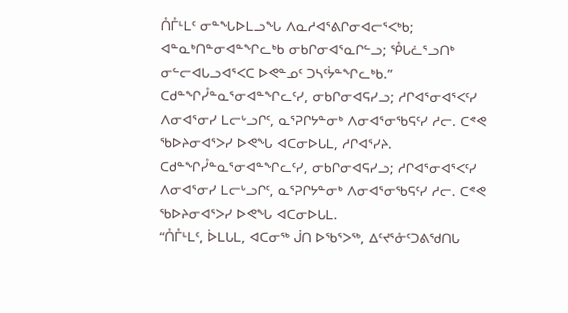ᑍᒤᒻᒪᑦ ᓂᓐᖓᐅᒪᓗᖓ ᐱᓇᓱᐊᕐᕕᒋᓂᐊᓕᕐᐸᒃᑲ; ᐊᓐᓇᒃᑎᓐᓂᐊᓐᖏᓚᒃᑲ ᓂᑲᒋᓂᐊᕐᓇᒋᓪᓗ; ᕾᒐᓛᕐᓗᑎᒃ ᓂᓪᓕᐊᒐᓗᐊᕐᐸᑕ ᐅᕙᓐᓄᑦ ᑐᓴᑦᔮᓐᖏᓚᒃᑲ.”
ᑕᑯᓐᖏᓮᓐᓇᕐᓂᐊᓐᖏᓚᑦᓯ, ᓂᑲᒋᓂᐊᕋᓯᓗ; ᓱᒋᐊᕐᓂᐊᕐᐸᑦᓯ ᐱᓂᐊᕐᓂᓯ ᒪᓕᒡᓗᒋᑦ, ᓇᕐᕈᒋᔭᓐᓂᒃ ᐱᓂᐊᕐᓂᖃᕋᑦᓯ ᓱᓕ. ᑕᕝᕙ ᖃᐅᔨᓂᐊᕐᐳᓯ ᐅᕙᖓ ᐊᑕᓂᐅᒐᒪ, ᓱᒋᐊᕐᓯᔨ.
ᑕᑯᓐᖏᓮᓐᓇᕐᓂᐊᓐᖏᓚᑦᓯ, ᓂᑲᒋᓂᐊᕋᓯᓗ; ᓱᒋᐊᕐᓂᐊᕐᐸᑦᓯ ᐱᓂᐊᕐᓂᓯ ᒪᓕᒡᓗᒋᑦ, ᓇᕐᕈᒋᔭᓐᓂᒃ ᐱᓂᐊᕐᓂᖃᕋᑦᓯ ᓱᓕ. ᑕᕝᕙ ᖃᐅᔨᓂᐊᕐᐳᓯ ᐅᕙᖓ ᐊᑕᓂᐅᒐᒪ.
“ᑍᒤᒻᒪᑦ, ᐆᒪᒐᒪ, ᐊᑕᓂᖅ ᒎᑎ ᐅᖃᕐᐳᖅ, ᐃᑦᔪᕐᓁᑦᑐᕕᖁᑎᒐ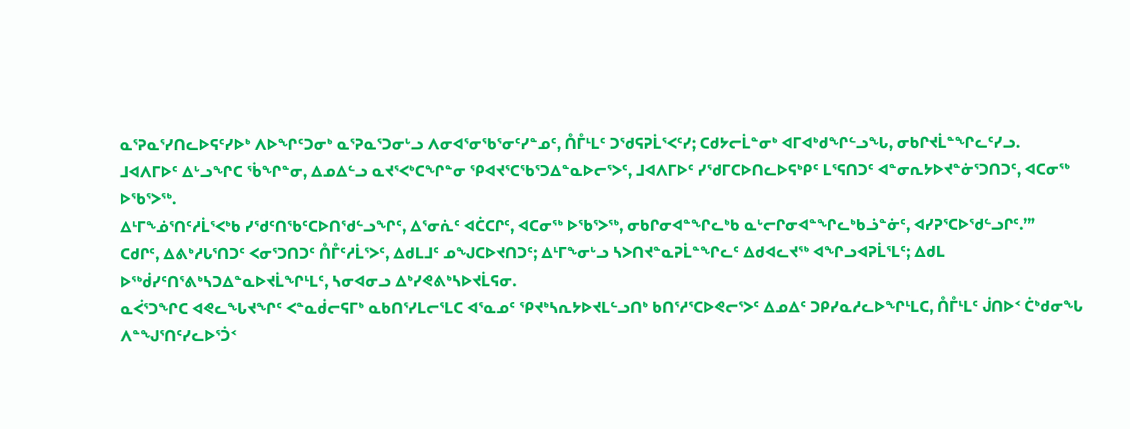ᓇᕐᕈᓇᕐᓯᑎᓚᐅᕋᑦᓯᐅᒃ ᐱᐅᖏᑦᑐᓂᒃ ᓇᕐᕈᓇᕐᑐᓂᒡᓗ ᐱᓂᐊᕐᓂᖃᕐᓂᑦᓯᓐᓄᑦ, ᑍᒤᒻᒪᑦ ᑐᖁᕋᕈᒫᕐᐸᑦᓯ; ᑕᑯᔭᓕᒫᓐᓂᒃ ᐊᒥᐊᒃᑯᖏᓪᓗᖓ, ᓂᑲᒋᔪᒫᓐᖏᓚᑦᓯᓗ.
ᒧᐊᐱᒥᐅᑦ ᐃᒡᓗᖏᑕ ᖄᖏᓐᓂ, ᐃᓄᐃᓪᓗ ᓇᔪᕐᐸᒃᑕᖏᓐᓂ ᕿᐊᔪᕐᑕᖃᕐᑐᐃᓐᓇᐅᓕᕐᐳᑦ, ᒧᐊᐱᒥᐅᑦ ᓯᖁᒥᑕᐅᑎᓚᐅᕋᒃᑭᑦ ᒪᕐᕋᑎᑐᑦ ᐊᓐᓂᕆᔭᐅᔪᓐᓃᕐᑐᑎᑐᑦ, ᐊᑕᓂᖅ ᐅᖃᕐᐳᖅ.
ᐃᒻᒥᖕᓅᕐᑎᑦᓱᒫᕐᐸᒃᑲ ᓯᖁᑦᑎᖃᑦᑕᐅᑎᖁᓪᓗᖏᑦ, ᐃᕐᓂᕇᑦ ᐊᑖᑕᒋᑦ, ᐊᑕᓂᖅ ᐅᖃᕐᐳᖅ, ᓂᑲᒋᓂᐊᓐᖏᓚᒃᑲ ᓇᒡᓕᒋᓂᐊᓐᖏᓚᒃᑲᓘᓐᓃᑦ, ᐊᓯᕈᕐᑕᐅᖁᓪᓗᒋᑦ.’”
ᑕᑯᒋᑦ, ᐃᕕᒃᓱᒐᕐᑎᑐᑦ ᐸᓂᕐᑐᑎᑐᑦ ᑍᒤᑦᓱᒫᕐᐳᑦ, ᐃᑯᒪᒧᑦ ᓄᖑᑕᐅᔪᑎᑐᑦ; ᐃᒻᒥᖕᓂᒡᓗ ᓴᐳᑎᔪᓐᓇᕈᒫᓐᖏᓚᑦ ᐃᑯᐊᓚᔪᖅ ᐊᖏᓗᐊᕈᒫᕐᒪᑦ; ᐃᑯᒪ ᐅᖅᑰᓯᑦᑎᕐᕕᒃᓴᑐᐃᓐᓇᐅᔪᒫᖏᒻᒪᑦ, ᓴᓂᐊᓂᓗ ᐃᒃᓯᕙᕕᒃᓴᐅᔪᒫᕋᓂ.
ᓇᐹᕐᑐᖏᑕ ᐊᕙᓚᖓᔪᖏᑦ ᐸᓐᓇᑰᓕᕋᒥᒃ ᓇᑲᑎᕐᓯᒪᓕᕐᒪᑕ ᐊᕐᓇᓄᑦ ᕿᔪᒃᓴᕆᔭᐅᔪᒪᓪᓗᑎᒃ ᑲᑎᕐᓱᕐᑕᐅᕙᓕᕐᐳᑦ ᐃᓄᐃᑦ ᑐᑭᓯᓇᓱᓚᐅᖏᒻᒪᑕ, ᑍᒤᒻᒪᑦ ᒎᑎᐅᑉ ᑖᒃᑯᓂᖓ ᐱᓐᖑᕐᑎᑦᓯᓚᐅᕐᑑᑉ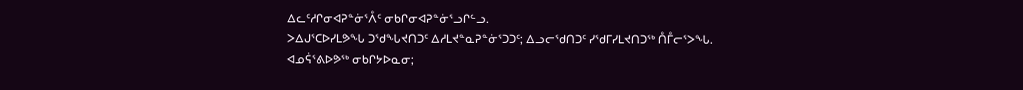ᐃᓚᑦᓱᒋᓂᐊᕈᓐᓃᕐᐰᑦ ᓂᑲᒋᓂᐊᕈᓐᓃᕐᓗᒋᓪᓗ.
ᐳᐃᒍᕐᑕᐅᓯᒪᕗᖓ ᑐᖁᖓᔪᑎᑐᑦ ᐃᓱᒪᔪᓐᓇᕈᓐᓃᕐᑐᑐᑦ; ᐃᓗᓕᖁᑎᑐᑦ ᓯᖁᒥᓯᒪᔪᑎᑐᖅ ᑍᒤᓕᕐᐳᖓ.
ᐊᓄᕌᕐᕕᐅᕗᖅ ᓂᑲᒋᔭᐅᓇᓂ;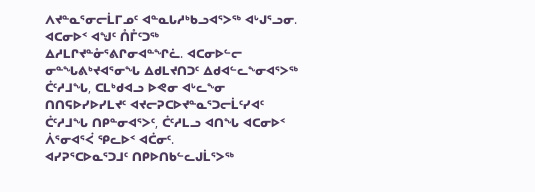ᐱᔪᓐᓇᕐᓂᓕᒫᒥᓄᑦ ᐊᓐᓇᒐᓱᒃᑲᓗᐊᕐᐳᖅ ᐊᒡᒍᕐᓗᓂ.
ᐊᑕᓂᐅᑉ ᐊᖑᑦ ᑍᒤᑦᑐᖅ ᐃᓱᒪᒋᔪᓐᓁᕐᕕᒋᓂᐊᓐᖏᓛ. ᐊᑕᓂᐅᓪᓕ ᓂᓐᖓᕕᒃᔪᐊᕐᓂᖓ ᐃᑯᒪᔪᑎᑐᑦ ᐃᑯᐊᓪᓚᖕᓂᐊᕐᐳᖅ ᑖᑦᓱᒧᖓ, ᑕᒪᒃᑯᐊᓗ ᐅᕙᓂ ᐊᒡᓚᖕᓂ ᑎᑎᕋᐅᓯᐅᓯᒪᔪᑦ ᐊᔪᓕᕈᑕᐅᔪᓐᓇᕐᑐᓕᒫᑦᓯᐊᑦ ᑖᑦᓱᒧᖓ ᑎᑭᓐᓂᐊᕐᐳᑦ, ᑖᑦᓱᒪᓗ ᐊᑎᖓ ᐊᑕᓂᐅᑉ ᐲᕐᓂᐊᕐᐹ ᕿᓚᐅᑉ ᐊᑖᓂᑦ.
ᐊᓯᕈᕐᑕᐅᓇᕐᑐᒧᑦ ᑎᑭᐅᑎᑲᓪᓚᒍᒫᕐᐳᖅ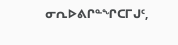ᓂᕆᐅᕕᒋᓐᖏᑕᒥᒍᑦ,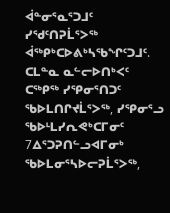ᐋᓐᓂᕐᓇᕐᑐᒧᑦ ᓯᖁᑦᑎᕈᒫᕐᐳᖅ ᐋᖅᑭᒃᑕᐅᕕᒃᓴᖃᖏᑦᑐᒧᑦ.
ᑕᒪᓐᓇ ᓇᓪᓕᐅᑎᒃᐸᑦ ᑕᖅᑭᖅ ᓯᕿᓂᕐᑎᑐᑦ ᖃᐅᒪᑎᒋᔪᒫᕐᐳᖅ, ᓯᕿᓂᕐᓗ ᖃᐅᒻᒪᓯᕆᕙᒃᑕᒥᓂᑦ 7ᐃᕐᑐᕈᑎᓪᓗᐊᒥᓂᒃ ᖃᐅᒪᓂᕐᓴᐅᓕᕈᒫᕐᐳᖅ,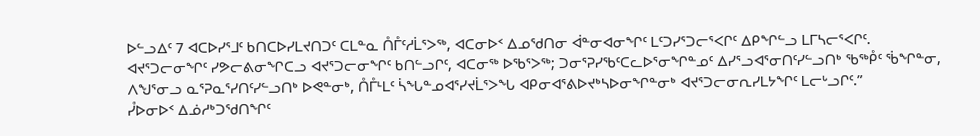ᐅᓪᓗᐃᑦ 7 ᐊᑕᐅᓯᕐᒧᑦ ᑲᑎᑕᐅᓯᒪᔪᑎᑐᑦ ᑕᒪᓐᓇ ᑍᒤᑦᓱᒫᕐᐳᖅ, ᐊᑕᓂᐅᑉ ᐃᓄᖁᑎᓂ ᐋᓐᓂᐊᓂᖏᑦ ᒪᑦᑐᓯᕐᑐᓕᕐᐸᒋᑦ ᐃᑭᖏᓪᓗ ᒪᒥᓴᓕᕐᐸᒋᑦ.
ᐊᔪᕐᑐᓕᓂᖏᑦ ᓯᕗᓕᕕᓂᖏᑕᓗ ᐊᔪᕐᑐᓕᓂᖏᑦ ᑲᑎᓪᓗᒋᑦ, ᐊᑕᓂᖅ ᐅᖃᕐᐳᖅ; ᑐᓂᕐᕈᓯᖃᑦᑕᓚᐅᕐᓂᖏᓐᓄᑦ ᐃᓯᕐᓗᐊᕐᓂᑎᑦᓯᓪᓗᑎᒃ ᖃᖅᑬᑦ ᖄᖏᓐᓂ, ᐱᖑᕐᓂᓗ ᓇᕐᕈᓇᕐᓯᑎᑦᓯᓪᓗᑎᒃ ᐅᕙᓐᓂᒃ, ᑍᒤᒻᒪᑦ ᓵᖓᓐᓄᐊᕐᓯᔪᒫᕐᐳᖓ ᐊᑭᓂᐊᕐᕕᐅᔪᒃᓴᐅᓂᖏᓐᓂᒃ ᐊᔪᕐᑐᓕᓂᕆᓯᒪᔭᖏᑦ ᒪᓕᒡᓗᒋᑦ.”
ᓮᐅᓂᐅᑉ ᐃᓅᓱᒃᑐᖁᑎᖏᑦ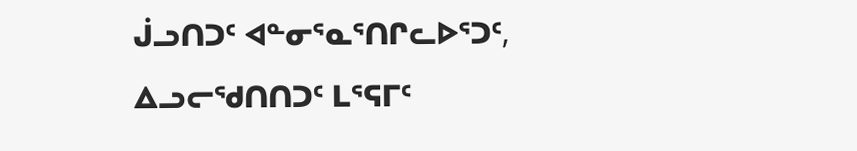ᒎᓗᑎᑐᑦ ᐊᓐᓂᕐᓇᕐᑎᒋᓚᐅᕐᑐᑦ, ᐃᓗᓕᖁᑎᑎᑐᑦ ᒪᕐᕋᒥᑦ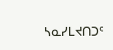ᓴᓇᓯᒪᔪᑎᑐᑦ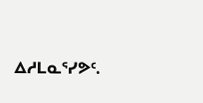ᐃᓱᒪᓇᕐᓯᕗᑦ.